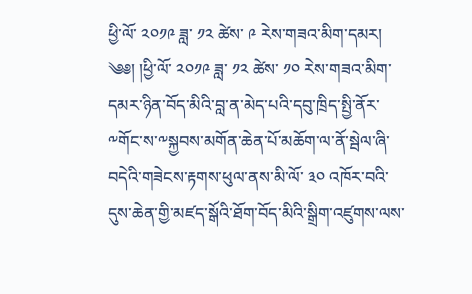ཕྱི་ལོ་ ༢༠༡༩ ཟླ་ ༡༢ ཚེས་ ༩ རེས་གཟའ་མིག་དམར།
༄༅། །ཕྱི་ལོ་ ༢༠༡༩ ཟླ་ ༡༢ ཚེས་ ༡༠ རེས་གཟའ་མིག་དམར་ཉིན་བོད་མིའི་བླ་ན་མེད་པའི་དབུ་ཁྲིད་སྤྱི་ནོར་༸གོང་ས་༸སྐྱབས་མགོན་ཆེན་པོ་མཆོག་ལ་ནོ་སྦེལ་ཞི་བདེའི་གཟེངས་རྟགས་ཕུལ་ནས་མི་ལོ་ ༣༠ འཁོར་བའི་དུས་ཆེན་གྱི་མཛད་སྒོའི་ཐོག་བོད་མིའི་སྒྲིག་འཛུགས་ལས་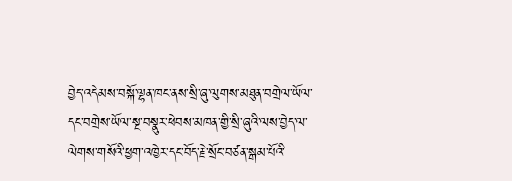བྱེད་འདེམས་བསྐོ་ལྷན་ཁང་ནས་སྲི་ཞུ་ལུགས་མཐུན་བགྲེལ་ཡོལ་དང་བགྲེས་ཡོལ་སྔ་བསྣུར་ཕེབས་མཁན་གྱི་སྲི་ཞུའི་ལས་བྱེད་ལ་ལེགས་གསོའི་ཕྱག་འཁྱེར་དང་བོད་རྗེ་སྲོང་བཙན་སྒམ་པོའི་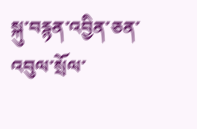སྐུ་བརྙན་འབྱིན་ཅན་འབུལ་སྲོལ་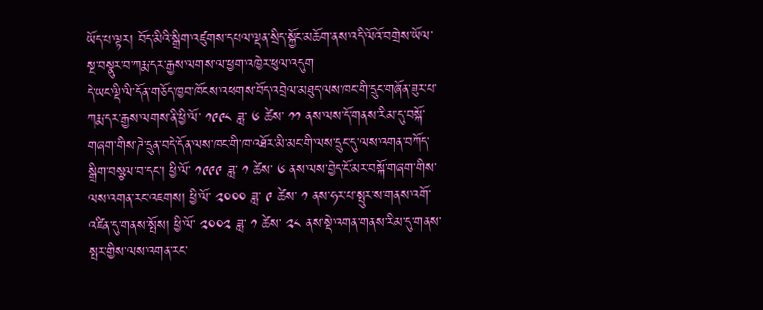ཡོད་པ་ལྟར། བོད་མིའི་སྒྲིག་འཛུགས་དཔལ་ལྡན་སྲིད་སྐྱོང་མཆོག་ནས་འདི་ལོའོ་བགྲེས་ཡོལ་སྔ་བསྣུར་བ་ཀརྨ་དར་རྒྱས་ལགས་ལ་ཕྱག་འཁྱེར་ཕུལ་འདུག
དེ་ཡང་ལྡི་ལི་དོན་གཅོད་ཁྱབ་ཁོངས་འཕགས་བོད་འབྲེལ་མཐུད་ལས་ཁང་གི་དྲུང་གཞོན་ཟུར་པ་ཀརྨ་དར་རྒྱས་ལགས་ནི་ཕྱི་ལོ་ ༡༩༩༨ ཟླ་ ༦ ཚེས་ ༡༡ ནས་ལས་དོ་གནས་རིམ་དུ་བསྐོ་གཞག་གིས་ཌེ་དྲུན་བདེ་དོན་ལས་ཁང་གི་ཁ་འཐོར་མི་མང་གི་ལས་དྲུང་དུ་ལས་འགན་བཀོད་སྒྲིག་བསྩལ་བ་དང་། ཕྱི་ལོ་ ༡༩༩༩ ཟླ་ ༡ ཚེས་ ༦ ནས་ལས་བྱེད་ངོ་མར་བསྐོ་གཞག་གིས་ལས་འགན་རང་འཇགས། ཕྱི་ལོ་ ༢༠༠༠ ཟླ་ ༩ ཚེས་ ༡ ནས་ཧར་པ་སྤུར་ས་གནས་འགོ་འཛིན་དུ་གནས་སྤོས། ཕྱི་ལོ་ ༢༠༠༢ ཟླ་ ༡ ཚེས་ ༢༨ ནས་སྡེ་འགན་གནས་རིམ་དུ་གནས་སྤར་གྱིས་ལས་འགན་རང་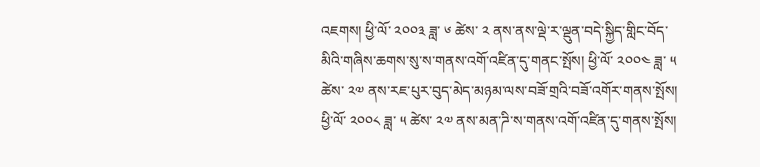འཇགས། ཕྱི་ལོ་ ༢༠༠༣ ཟླ་ ༦ ཚེས་ ༢ ནས་ནས་ལྡེ་ར་ལྡུན་བདེ་སྐྱིད་གླིང་བོད་མིའི་གཞིས་ཆགས་སུ་ས་གནས་འགོ་འཛིན་དུ་གནང་སྤོས། ཕྱི་ལོ་ ༢༠༠༤ ཟླ་ ༥ ཚེས་ ༢༧ ནས་རཇ་པུར་བུད་མེད་མཉམ་ལས་བཟོ་གྲའི་བཟོ་འགོར་གནས་སྤོས། ཕྱི་ལོ་ ༢༠༠༨ ཟླ་ ༥ ཚེས་ ༢༧ ནས་མན་ཌི་ས་གནས་འགོ་འཛིན་དུ་གནས་སྤོས།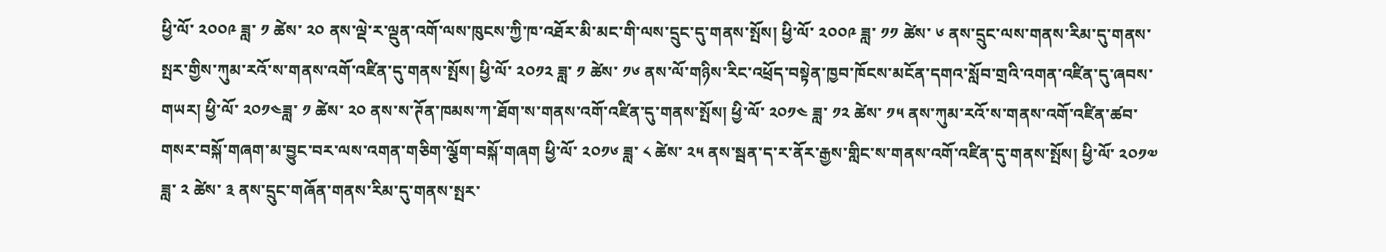ཕྱི་ལོ་ ༢༠༠༩ ཟླ་ ༡ ཚེས་ ༢༠ ནས་ལྡེ་ར་ལྡུན་འགོ་ལས་ཁུངས་ཀྱི་ཁ་འཐོར་མི་མང་གི་ལས་དྲུང་དུ་གནས་སྤོས། ཕྱི་ལོ་ ༢༠༠༩ ཟླ་ ༡༡ ཚེས་ ༦ ནས་དྲུང་ལས་གནས་རིམ་དུ་གནས་སྤར་གྱིས་ཀུམ་རའོ་ས་གནས་འགོ་འཛིན་དུ་གནས་སྤོས། ཕྱི་ལོ་ ༢༠༡༢ ཟླ་ ༡ ཚེས་ ༡༦ ནས་ལོ་གཉིས་རིང་འཕྲོད་བསྟེན་ཁྱབ་ཁོངས་མངོན་དགའ་སློབ་གྲའི་འགན་འཛིན་དུ་ཞབས་གཡར། ཕྱི་ལོ་ ༢༠༡༤ཟླ་ ༡ ཚེས་ ༢༠ ནས་ས་ཊོན་ཁམས་ཀ་ཐོག་ས་གནས་འགོ་འཛིན་དུ་གནས་སྤོས། ཕྱི་ལོ་ ༢༠༡༤ ཟླ་ ༡༢ ཚེས་ ༡༥ ནས་ཀུམ་རའོ་ས་གནས་འགོ་འཛིན་ཚབ་གསར་བསྐོ་གཞག་མ་བྱུང་བར་ལས་འགན་གཅིག་ལྕོག་བསྐོ་གཞག ཕྱི་ལོ་ ༢༠༡༦ ཟླ་ ༨ ཚེས་ ༢༥ ནས་སྦན་ད་ར་ནོར་རྒྱས་གླིང་ས་གནས་འགོ་འཛིན་དུ་གནས་སྤོས། ཕྱི་ལོ་ ༢༠༡༧ ཟླ་ ༢ ཚེས་ ༣ ནས་དྲུང་གཞོན་གནས་རིམ་དུ་གནས་སྤར་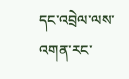དང་འབྲེལ་ལས་འགན་རང་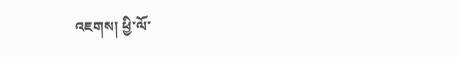འཇགས། ཕྱི་ལོ་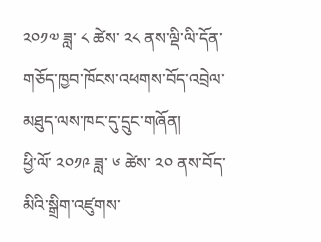༢༠༡༧ ཟླ་ ༨ ཚེས་ ༢༨ ནས་ལྡི་ལི་དོན་གཅོད་ཁྱབ་ཁོངས་འཕགས་བོད་འབྲེལ་མཐུད་ལས་ཁང་དུ་དྲུང་གཞོན།
ཕྱི་ལོ་ ༢༠༡༩ ཟླ་ ༦ ཚེས་ ༢༠ ནས་བོད་མིའི་སྒྲིག་འཛུགས་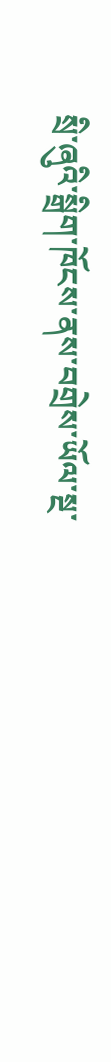སྲི་ཞུའི་སྒྲིག་ཁོངས་ནས་བགྲེས་ཡོལ་སྔ་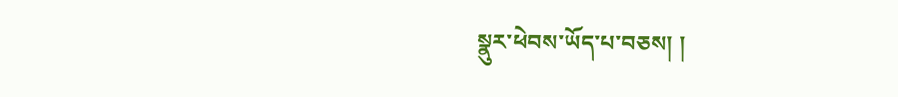སྣུར་ཕེབས་ཡོད་པ་བཅས། །